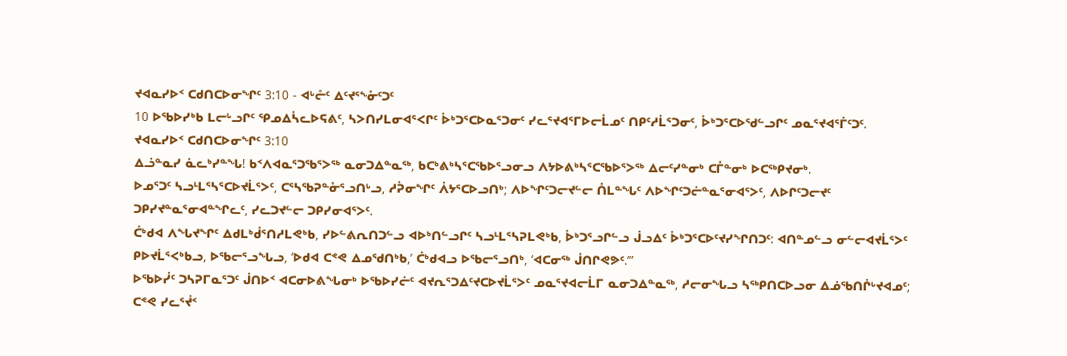ᔪᐊᓇᓯᐅᑉ ᑕᑯᑎᑕᐅᓂᖏᑦ 3:10 - ᐊᒡᓔᑦ ᐃᑦᔪᕐᖕᓁᑦᑐᑦ
10 ᐅᖃᐅᓯᒃᑲ ᒪᓕᒡᓗᒋᑦ ᕿᓄᐃᓵᓚᐅᕋᕕᑦ, ᓴᐳᑎᓯᒪᓂᐊᕐᐸᒋᑦ ᐆᒃᑐᕐᑕᐅᓇᕐᑐᓂᑦ ᓯᓚᕐᔪᐊᕐᒥᐅᓕᒫᓄᑦ ᑎᑭᑦᓱᒫᕐᑐᓂᑦ, ᐆᒃᑐᕐᑕᐅᖁᓪᓗᒋᑦ ᓄᓇᕐᔪᐊᕐᒦᑦᑐᑦ.
ᔪᐊᓇᓯᐅᑉ ᑕᑯᑎᑕᐅᓂᖏᑦ 3:10
ᐃᓘᓐᓇᓯ ᓈᓚᒃᓯᓐᖓ! ᑲᑉᐱᐊᓇᕐᑐᖃᕐᐳᖅ ᓇᓂᑐᐃᓐᓇᖅ, ᑲᑕᒃᕕᒃᓴᕐᑕᖃᐅᕐᓗᓂᓗ ᐱᔭᐅᕕᒃᓴᕐᑕᖃᐅᕐᐳᖅ ᐃᓕᑦᓯᓐᓂᒃ ᑕᒤᓐᓂᒃ ᐅᑕᖅᑭᔪᓂᒃ.
ᐅᓄᕐᑐᑦ ᓴᓗᒻᒪᕐᓴᕐᑕᐅᔪᒫᕐᐳᑦ, ᑕᕐᓴᖃᕈᓐᓁᕐᓗᑎᒡᓗ, ᓱᕉᓂᖏᑦ ᐲᔭᕐᑕᐅᓗᑎᒃ; ᐱᐅᖏᑦᑐᓕᔪᓪᓕ ᑍᒪᓐᖓᑦ ᐱᐅᖏᑦᑐᓖᓐᓇᕐᓂᐊᕐᐳᑦ, ᐱᐅᒋᑦᑐᓕᔪᑦ ᑐᑭᓯᔪᓐᓇᕐᓂᐊᓐᖏᓚᑦ, ᓯᓚᑐᔪᓪᓕ ᑐᑭᓯᓂᐊᕐᐳᑦ.
ᑖᒃᑯᐊ ᐱᖓᔪᖏᑦ ᐃᑯᒪᒃᑰᕐᑎᓱᒪᕙᒃᑲ, ᓯᐅᓪᕕᕆᑎᑐᓪᓗ ᐊᐅᒃᑎᓪᓗᒋᑦ ᓴᓗᒻᒪᕐᓴᕈᒪᕙᒃᑲ, ᐆᒃᑐᕐᓗᒋᓪᓗ ᒎᓗᐃᑦ ᐆᒃᑐᕐᑕᐅᑦᔪᓯᖏᑎᑐᑦ: ᐊᑎᓐᓄᓪᓗ ᓂᓪᓕᐊᔪᒫᕐᐳᑦ ᑭᐅᔪᒫᕐᐸᒃᑲᓗ, ᐅᖃᓕᕐᓗᖓᓗ, ‘ᐅᑯᐊ ᑕᕝᕙ ᐃᓄᖁᑎᒃᑲ,’ ᑖᒃᑯᐊᓗ ᐅᖃᓕᕐᓗᑎᒃ, ‘ᐊᑕᓂᖅ ᒎᑎᒋᕙᕗᑦ.’”
ᐅᖃᐅᓰᑦ ᑐᓴᕈᒥᓇᕐᑐᑦ ᒎᑎᐅᑉ ᐊᑕᓂᐅᕕᖓᓂᒃ ᐅᖃᐅᓯᓖᑦ ᐊᔪᕆᕐᑐᐃᑦᔪᑕᐅᔪᒫᕐᐳᑦ ᓄᓇᕐᔪᐊᓕᒫᒥ ᓇᓂᑐᐃᓐᓇᖅ, ᓱᓕᓂᖓᓗ ᓴᖅᑭᑎᑕᐅᓗᓂ ᐃᓅᖃᑎᒌᒡᔪᐊᓄᑦ; ᑕᕝᕙ ᓯᓚᕐᔫᑉ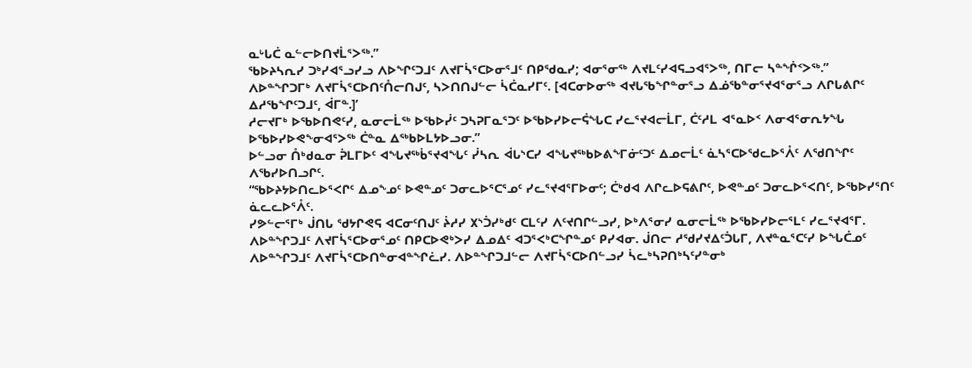ᓇᒡᒐᑖ ᓇᓪᓕᐅᑎᔪᒫᕐᐳᖅ.”
ᖃᐅᔨᓴᕆᓯ ᑐᒃᓯᐊᕐᓗᓯᓗ ᐱᐅᖏᑦᑐᒧᑦ ᐱᔪᒥᓵᕐᑕᐅᓂᕐᒧᑦ ᑎᑭᖁᓇᓯ; ᐊᓂᕐᓂᖅ ᐱᔪᒪᑦᓯᐊᕋᓗᐊᕐᐳᖅ, ᑎᒥᓕ ᓴᓐᖐᑉᐳᖅ.”
ᐱᐅᓐᖏᑐᒥᒃ ᐱᔪᒥᓵᕐᑕᐅᑎᑦᑍᓕᑎᒍᑦ, ᓴᐳᑎᑎᒍᓪᓕ ᓵᑖᓇᓯᒥᑦ. [ᐊᑕᓂᐅᓂᖅ ᐊᔪᒐᖃᖏᓐᓂᕐᓗ ᐃᓅᖃᓐᓂᕐᔪᐊᕐᓂᕐᓗ ᐱᒋᒐᕕᒋᑦ ᐃᓱᖃᖏᑦᑐᒧᑦ, ᐋᒥᓐ.]’
ᓱᓕᔪᒥᒃ ᐅᖃᐅᑎᕙᑦᓯ, ᓇᓂᓕᒫᖅ ᐅᖃᐅᓰᑦ ᑐᓴᕈᒥᓇᕐᑐᑦ ᐅᖃᐅᓯᐅᓕᕌᖓᑕ ᓯᓚᕐᔪᐊᓕᒫᒥ, ᑖᑦᓱᒪ ᐊᕐᓇᐅᑉ ᐱᓂᐊᕐᓂᕆᔭᖓ ᐅᖃᐅᓯᐅᕙᖕᓂᐊᕐᐳᖅ ᑖᓐᓇ ᐃᖅᑲᐅᒪᔭᐅᓗᓂ.”
ᐅᓪᓗᓂ ᑍᒃᑯᓇᓂ ᕉᒪᒥᐅᑦ ᐊᖓᔪᖅᑳᕐᔪᐊᖓᑦ ᓰᓴᕆ ᐋᒐᔅᑕᓯ ᐊᖓᔪᖅᑲᐅᕕᖕᒥᓃᑦᑐᑦ ᐃᓄᓕᒫᑦ ᓈᓴᕐᑕᐅᖁᓚᐅᕐᐰᑦ ᐱᖁᑎᖏᑦ ᐱᖃᓯᐅᑎᓗᒋᑦ.
“ᖃᐅᔨᔭᐅᑎᓚᐅᕐᐸᒋᑦ ᐃᓄᖕᓄᑦ ᐅᕙᓐᓄᑦ ᑐᓂᓚᐅᕐᑕᕐᓄᑦ ᓯᓚᕐᔪᐊᕐᒥᐅᓂᑦ; ᑖᒃᑯᐊ ᐱᒋᓚᐅᕋᕕᒋᑦ, ᐅᕙᓐᓄᑦ ᑐᓂᓚᐅᕐᐸᑎᑦ, ᐅᖃᐅᓯᕐᑎᑦ ᓈᓚᓚᐅᕐᐰᑦ.
ᓯᕗᓪᓕᕐᒥᒃ ᒎᑎᒐ ᖁᔭᒋᕙᕋ ᐊᑕᓂᑦᑎᒍᑦ ᔩᓱᓯ ᙭ᔅᑑᓯᒃᑯᑦ ᑕᒪᑦᓯ ᐱᑦᔪᑎᒋᓪᓗᓯ, ᐅᒃᐱᕐᓂᓯ ᓇᓂᓕᒫᖅ ᐅᖃᐅᓯᐅᓕᕐᒪᑦ ᓯᓚᕐᔪᐊᕐᒥ.
ᐱᐅᓐᖏᑐᒧᑦ ᐱᔪᒥᓵᕐᑕᐅᓂᕐᓄᑦ ᑎᑭᑕᐅᕙᒃᐳᓯ ᐃᓄᐃᑦ ᐊᑐᕐᐸᒃᑕᖏᓐᓄᑦ ᑭᓯᐊᓂ. ᒎᑎᓕ ᓱᖁᓯᔪᐃᑦᑑᒐᒥ, ᐱᔪᓐᓇᕐᑕᑦᓯ ᐅᖓᑖᓄᑦ ᐱᐅᓐᖏᑐᒧᑦ ᐱᔪᒥᓵᕐᑕᐅᑎᓐᓂᐊᓐᖏᓛᓯ. ᐱᐅᓐᖏᑐᒧᓪᓕ ᐱᔪᒥᓵᕐᑕᐅᑎᓪᓗᓯ ᓵᓚᒃᓴᕈᑎᒃᓴᑦᓯᓐᓂᒃ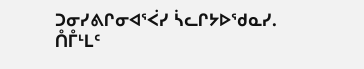ᑐᓂᓯᕕᒋᓂᐊᕐᐹᓯ ᓵᓚᒋᔭᐅᖁᓇᓯ.
ᑍᒤᒻᒪᑦ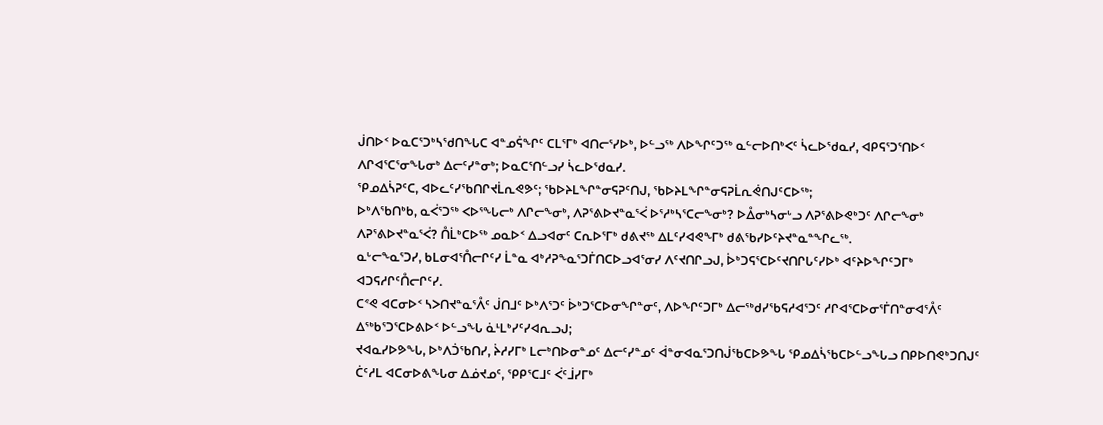ᒎᑎᐅᑉ ᐅᓇᑕᕐᑐᒃᓴᖁᑎᖓᑕ ᐊᓐᓄᕌᖏᑦ ᑕᒪᕐᒥᒃ ᐊᑎᓕᕐᓯᐅᒃ, ᐅᓪᓗᖅ ᐱᐅᖏᑦᑐᖅ ᓇᓪᓕᐅᑎᒃᐸᑦ ᓵᓚᐅᖁᓇᓯ, ᐊᑭᕋᕐᑐᕐᑎᐅᑉ ᐱᒋᐊᕐᑕᕐᓂᖓᓂᒃ ᐃᓕᑦᓯᓐᓂᒃ; ᐅᓇᑕᕐᑎᓪᓗᓯ ᓵᓚᐅᖁᓇᓯ.
ᕿᓄᐃᓵᕈᑦᑕ, ᐊᐅᓚᑦᓯᖃᑎᒋᔪᒫᕆᕙᕗᑦ; ᖃᐅᔨᒪᖏᓐᓂᕋᕈᑦᑎᒍ, ᖃᐅᔨᒪᖏᓐᓂᕋᕈᒫᕆᕚᑎᒍᑦᑕᐅᖅ;
ᐅᒃᐱᖃᑎᒃᑲ, ᓇᐹᕐᑐᖅ ᐸᐅᕐᖓᓕᒃ ᐱᒋᓕᖕᓂᒃ, ᐱᕈᕐᕕᐅᔪᓐᓇᕐᐹ ᐅᕐᓱᒃᓴᕐᑕᓕᖕᓂᒃ? ᐅᐂᓂᒃᓴᓂᒡᓗ ᐱᕈᕐᕕᐅᕙᒃᑐᑦ ᐱᒋᓕᖕᓂᒃ ᐱᕈᕐᕕᐅᔪᓐᓇᕐᐹ? ᑍᒫᒃᑕᐅᖅ ᓄᓇᐅᑉ ᐃᓗᐊᓂᑦ ᑕᕆᐅᕐᒥᒃ ᑯᕕᔪᖅ ᐃᒪᑦᓯᐊᕙᖕᒥᒃ ᑯᕕᖃᓯᐅᑦᔨᔪᓐᓇᓐᖏᓚᖅ.
ᓇᒡᓕᖕᓇᕐᑐᓯ, ᑲᒪᓂᐊᕐᑍᓕᒋᑦᓯ ᒫᓐᓇ ᐊᒃᓱᕈᖕᓇᕐᑐᒦᑎᑕᐅᓗᐊᕐᓂᓯ ᐱᑦᔪᑎᒋᓗᒍ, ᐆᒃᑐᕋᕐᑕᐅᑦᔪᑎᒋᒐᑦᓯᐅᒃ ᐊᑦᔨᐅᖏᑦᑐᒥᒃ ᐊᑐᕋᓱᒋᑦᑍᓕᒋᑦᓯ.
ᑕᕝᕙ ᐊᑕᓂᐅᑉ ᓴᐳᑎᔪᓐᓇᕐᐰᑦ ᒎᑎᒧᑦ ᐅᒃᐱᕐᑐᑦ ᐆᒃᑐᕐᑕᐅᓂᖏᓐᓂᑦ, ᐱᐅᖏᑦᑐᒥᒃ ᐃᓕᖅᑯᓯᖃᕋᓱᐊᕐᑐᑦ ᓱᒋᐊᕐᑕᐅᓂᕐᒦᑎᓐᓂᐊᕐᐰᑦ ᐃᖅᑲᕐᑐᕐᑕᐅᕕᐅᑉ ᐅᓪᓗᖓ ᓈᒻᒪᒃᓯᑦᓯᐊᕆᓗᒍ;
ᔪᐊᓇᓯᐅᕗᖓ, ᐅᒃᐱᑑᖃᑎᓯ, ᔩᓱᓯᒥᒃ ᒪᓕᒃᑎᐅᓂᓐᓄᑦ ᐃᓕᑦᓯᓐᓄᑦ ᐋᓐᓂᐊᓇᕐᑐᑎᒎᖃᑕᐅᕗᖓ ᕿᓄᐃᓵᖃᑕᐅᓪᓗᖓᓗ ᑎᑭᐅᑎᕙᒃᑐᑎᒍᑦ ᑖᑦᓱᒪ ᐊᑕᓂᐅᕕᖓᓂ ᐃᓅᔪᓄᑦ, ᕿᑭᕐᑕᒧᑦ ᐹᑦᒨᓯᒥᒃ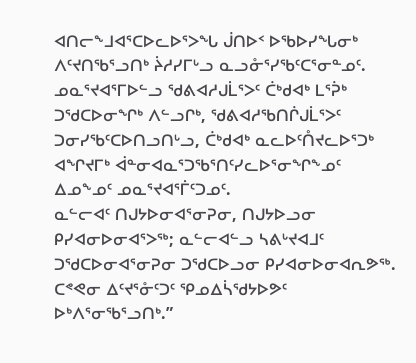ᐊᑎᓕᖕᒧᐊᕐᑕᐅᓚᐅᕐᐳᖓ ᒎᑎᐅᑉ ᐅᖃᐅᓯᖓᓂᒃ ᐱᑦᔪᑎᖃᕐᓗᑎᒃ ᔩᓱᓯᒥᒡᓗ ᓇᓗᓁᕐᓯᖃᑦᑕᕐᓂᓐᓄᑦ.
ᓄᓇᕐᔪᐊᕐᒥᐅᓪᓗ ᖁᕕᐊᓱᒍᒫᕐᐳᑦ ᑖᒃᑯᐊᒃ ᒪᕐᕉᒃ ᑐᖁᑕᐅᓂᖏᒃ ᐱᓪᓗᒋᒃ, ᖁᕕᐊᓱᖃᑎᒌᒍᒫᕐᐳᑦ ᑐᓂᓯᖃᑦᑕᐅᑎᓗᑎᒡᓗ, ᑖᒃᑯᐊᒃ ᓇᓚᐅᑦᑍᔪᓚᐅᕐᑐᒃ ᐊᖏᔪᒥᒃ ᐋᓐᓂᐊᓇᕐᑐᖃᕐᑎᑦᓯᓚᐅᕐᓂᖏᖕᓄᑦ ᐃᓄᖕᓄᑦ ᓄᓇᕐᔪᐊᕐᒦᑦᑐᓄᑦ.
ᓇᓪᓕᐊᑦ ᑎᒍᔭᐅᓂᐊᕐᓂᕈᓂ, ᑎᒍᔭᐅᓗᓂ ᑭᓯᐊᓂᐅᓂᐊᕐᐳᖅ; ᓇᓪᓕᐊᓪᓗ ᓴᕕᒡᔪᐊᒧᑦ ᑐᖁᑕᐅᓂᐊᕐᓂᕈᓂ ᑐᖁᑕᐅᓗᓂ ᑭᓯᐊᓂᐅᓂᐊᕆᕗᖅ. ᑕᕝᕙᓂ ᐃᑦᔪᕐᓁᑦᑐᑦ ᕿᓄᐃᓵᖁᔭᐅᕗᑦ ᐅᒃᐱᕐᓂᖃᕐᓗᑎᒃ.”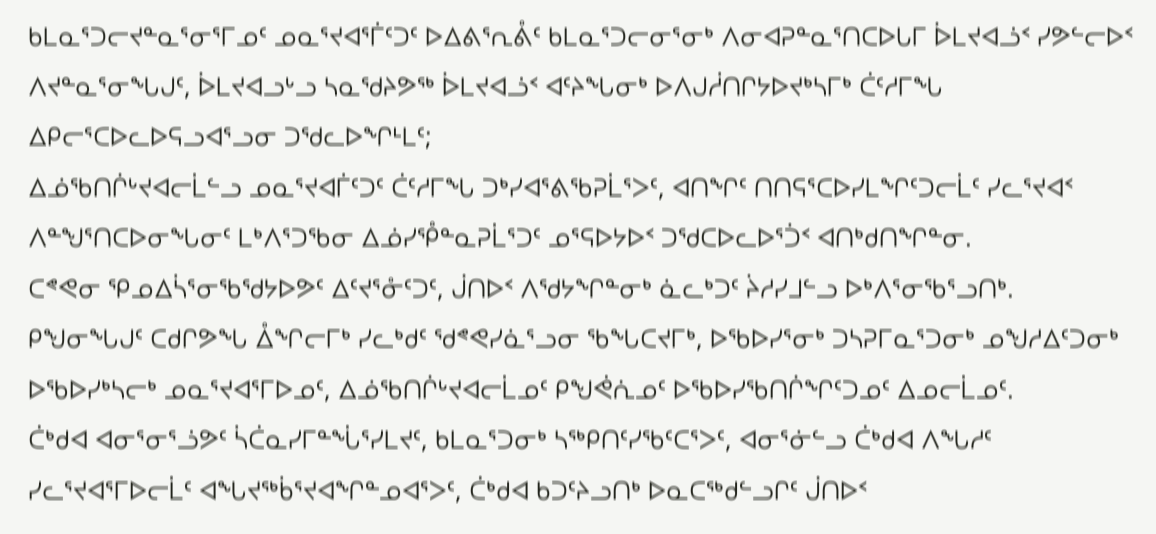ᑲᒪᓇᕐᑐᓕᔪᓐᓇᕐᓂᕐᒥᓄᑦ ᓄᓇᕐᔪᐊᕐᒦᑦᑐᑦ ᐅᐃᕕᕐᕆᕔᑦ ᑲᒪᓇᕐᑐᓕᓂᕐᓂᒃ ᐱᓂᐊᕈᓐᓇᕐᑎᑕᐅᒐᒥ ᐆᒪᔪᐊᓘᑉ ᓯᕗᓪᓕᐅᑉ ᐱᔪᓐᓇᕐᓂᖓᒍᑦ, ᐆᒪᔪᐊᓗᒡᓗ ᓴᓇᖁᔨᕗᖅ ᐆᒪᔪᐊᓘᑉ ᐊᑦᔨᖓᓂᒃ ᐅᐱᒍᓲᑎᒋᔭᐅᔪᒃᓴᒥᒃ ᑖᑦᓱᒥᖓ ᐃᑭᓕᕐᑕᐅᓚᐅᕋᓗᐊᕐᓗᓂ ᑐᖁᓚᐅᖏᒻᒪᑦ;
ᐃᓅᖃᑎᒌᒡᔪᐊᓕᒫᓪᓗ ᓄᓇᕐᔪᐊᒦᑦᑐᑦ ᑖᑦᓱᒥᖓ ᑐᒃᓯᐊᕐᕕᖃᕈᒫᕐᐳᑦ, ᐊᑎᖏᑦ ᑎᑎᕋᕐᑕᐅᓯᒪᖏᑦᑐᓕᒫᑦ ᓯᓚᕐᔪᐊᑉ ᐱᓐᖑᕐᑎᑕᐅᓂᖓᓂᑦ ᒪᒃᐱᕐᑐᖃᓂ ᐃᓅᓯᕾᓐᓇᕈᒫᕐᑐᑦ ᓄᕐᕋᐅᔭᐅᑉ ᑐᖁᑕᐅᓚᐅᕐᑑᑉ ᐊᑎᒃᑯᑎᖏᓐᓂ.
ᑕᕝᕙᓂ ᕿᓄᐃᓵᕐᓂᖃᖁᔭᐅᕗᑦ ᐃᑦᔪᕐᓁᑦᑐᑦ, ᒎᑎᐅᑉ ᐱᖁᔭᖏᓐᓂᒃ ᓈᓚᒃᑐᑦ ᔩᓱᓯᒧᓪᓗ ᐅᒃᐱᕐᓂᖃᕐᓗᑎᒃ.
ᑭᖑᓂᖓᒍᑦ ᑕᑯᒋᕗᖓ ᐂᖏᓕᒥᒃ ᓯᓚᒃᑯᑦ ᖁᕝᕙᓯᓈᕐᓗᓂ ᖃᖓᑕᔪᒥᒃ, ᐅᖃᐅᓯᕐᓂᒃ ᑐᓴᕈᒥᓇᕐᑐᓂᒃ ᓄᖑᓱᐃᑦᑐᓂᒃ ᐅᖃᐅᓯᒃᓴᓕᒃ ᓄᓇᕐᔪᐊᕐᒥᐅᓄᑦ, ᐃᓅᖃᑎᒌᒡᔪᐊᓕᒫᓄᑦ ᑭᖑᕚᕇᓄᑦ ᐅᖃᐅᓯᖃᑎᒌᖏᑦᑐᓄᑦ ᐃᓄᓕᒫᓄᑦ.
ᑖᒃᑯᐊ ᐊᓂᕐᓂᕐᓘᕗᑦ ᓵᑖᓇᓯᒥᓐᖔᕐᓯᒪᔪᑦ, ᑲᒪᓇᕐᑐᓂᒃ ᓴᖅᑭᑎᑦᓯᖃᑦᑕᕐᐳᑦ, ᐊᓂᕐᓃᓪᓗ ᑖᒃᑯᐊ ᐱᖓᓱᑦ ᓯᓚᕐᔪᐊᕐᒥᐅᓕᒫᑦ ᐊᖓᔪᖅᑳᕐᔪᐊᖏᓐᓄᐊᕐᐳᑦ, ᑖᒃᑯᐊ ᑲᑐᑦᔨᓗᑎᒃ ᐅᓇᑕᖅᑯᓪᓗᒋᑦ ᒎᑎᐅᑉ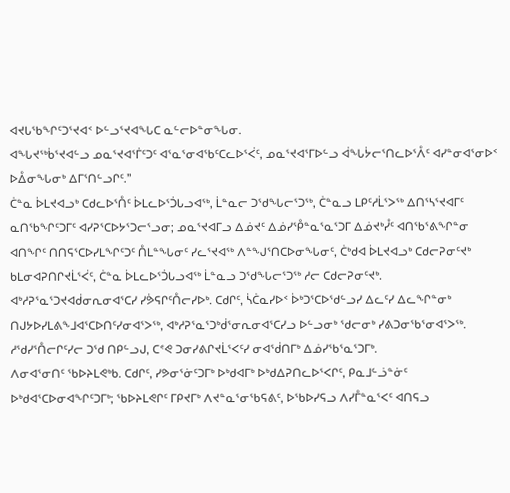ᐊᔪᒐᖃᖏᑦᑐᕐᔪᐊᑉ ᐅᓪᓗᕐᔪᐊᖓᑕ ᓇᓪᓕᐅᓐᓂᖓᓂ.
ᐊᖓᔪᖅᑳᕐᔪᐊᓪᓗ ᓄᓇᕐᔪᐊᕐᒦᑦᑐᑦ ᐊᕐᓇᕐᓂᐊᖃᑦᑕᓚᐅᕐᐹᑦ, ᓄᓇᕐᔪᐊᕐᒥᐅᓪᓗ ᐋᖓᔮᓕᕐᑎᓚᐅᕐᐰᑦ ᐊᓯᓐᓂᐊᕐᓂᐅᑉ ᐅᐂᓂᖓᓂᒃ ᐃᒥᕐᑎᓪᓗᒋᑦ.”
ᑖᓐᓇ ᐆᒪᔪᐊᓗᒃ ᑕᑯᓚᐅᕐᑍᑦ ᐆᒪᓚᐅᕐᑑᒐᓗᐊᖅ, ᒫᓐᓇᓕ ᑐᖁᖓᓕᕐᑐᖅ, ᑖᓐᓇᓗ ᒪᑭᑦᓱᒫᕐᐳᖅ ᐃᑎᕐᓴᕐᔪᐊᒥᑦ ᓇᑎᖃᖏᑦᑐᒥᑦ ᐊᓯᕈᕐᑕᐅᔭᕐᑐᓕᕐᓗᓂ; ᓄᓇᕐᔪᐊᒥᓗ ᐃᓅᔪᑦ ᐃᓅᓯᕾᓐᓇᕐᓇᕐᑐᒥ ᐃᓅᔪᒃᓮᑦ ᐊᑎᖃᕐᕕᖏᓐᓂ ᐊᑎᖏᑦ ᑎᑎᕋᕐᑕᐅᓯᒪᖏᑦᑐᑦ ᑍᒪᓐᖓᓂᑦ ᓯᓚᕐᔪᐊᖅ ᐱᓐᖑᕐᑎᑕᐅᓂᖓᓂᑦ, ᑖᒃᑯᐊ ᐆᒪᔪᐊᓗᒃ ᑕᑯᓕᕈᓂᑦᔪᒃ ᑲᒪᓂᐊᕈᑎᒋᔪᒫᕐᐹᑦ, ᑖᓐᓇ ᐆᒪᓚᐅᕐᑑᒐᓗᐊᖅ ᒫᓐᓇᓗ ᑐᖁᖓᓕᕐᑐᖅ ᓱᓕ ᑕᑯᓕᕈᓂᑦᔪᒃ.
ᐊᒃᓱᕈᕐᓇᕐᑐᔪᐊᑰᓂᕆᓂᐊᕐᑕᓯ ᓯᕘᕋᒋᑦᑍᓕᓯᐅᒃ. ᑕᑯᒋᑦ, ᓵᑖᓇᓯᐅᑉ ᐆᒃᑐᕐᑕᐅᖁᓪᓗᓯ ᐃᓚᑦᓯ ᐃᓚᖏᓐᓂᒃ ᑎᒍᔭᐅᓯᒪᕕᖕᒧᐊᕐᑕᐅᑎᑦᓯᓂᐊᕐᐳᖅ, ᐊᒃᓱᕈᕐᓇᕐᑐᒃᑰᕐᓂᕆᓂᐊᕐᑕᓯᓗ ᐅᓪᓗᓂᒃ ᖁᓕᓂᒃ ᓯᕕᑐᓂᖃᕐᓂᐊᕐᐳᖅ. ᓱᖁᓯᕐᑍᓕᒋᑦᓯᓕ ᑐᖁ ᑎᑭᓪᓗᒍ, ᑕᕝᕙ ᑐᓂᓯᕕᒋᔪᒫᕐᐸᑦᓯ ᓂᐊᖂᑎᒥᒃ ᐃᓅᓯᖃᕐᓇᕐᑐᒥᒃ.
ᐱᓂᐊᕐᓂᑎᑦ ᖃᐅᔨᒪᕙᒃᑲ. ᑕᑯᒋᑦ, ᓯᕗᓂᕐᓃᑦᑐᒥᒃ ᐅᒃᑯᐊᒥᒃ ᐅᒃᑯᐃᕈᑎᓚᐅᕐᐸᒋᑦ, ᑭᓇᒧᓪᓘᓐᓃᑦ ᐅᒃᑯᐊᕐᑕᐅᓂᐊᖏᑦᑐᒥᒃ; ᖃᐅᔨᒪᕙᒋᑦ ᒥᑭᔪᒥᒃ ᐱᔪᓐᓇᕐᓂᖃᕋᕕᑦ, ᐅᖃᐅᓯᕋᓗ ᐱᓯᒤᓐᓇᕐᐸᑦ ᐊᑎᕋᓗ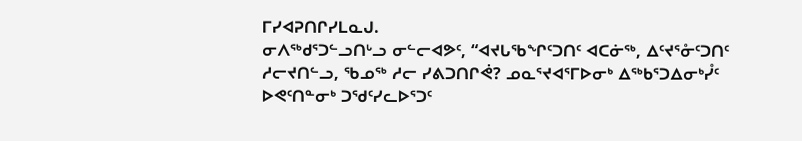ᒥᓯᐊᕈᑎᒋᓯᒪᓇᒍ.
ᓂᐱᖅᑯᕐᑐᓪᓗᑎᒡᓗ ᓂᓪᓕᐊᕗᑦ, “ᐊᔪᒐᖃᖏᑦᑐᑎᑦ ᐊᑕᓃᖅ, ᐃᑦᔪᕐᓁᑦᑐᑎᑦ ᓱᓕᔪᑎᓪᓗ, ᖃᓄᖅ ᓱᓕ ᓯᕕᑐᑎᒋᕚ? ᓄᓇᕐᔪᐊᕐᒥᐅᓂᒃ ᐃᖅᑲᕐᑐᐃᓂᒃᓮᑦ ᐅᕙᑦᑎᓐᓂᒃ ᑐᖁᑦᓯᓚᐅᕐᑐᑦ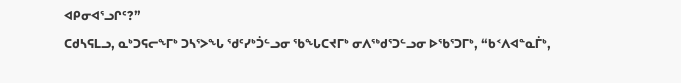ᐊᑭᓂᐊᕐᓗᒋᑦ?”
ᑕᑯᓴᕋᒪᓗ, ᓇᒃᑐᕋᓕᖕᒥᒃ ᑐᓴᕐᐳᖓ ᖁᑦᓯᒃᑑᓪᓗᓂ ᖃᖓᑕᔪᒥᒃ ᓂᐱᖅᑯᕐᑐᓪᓗᓂ ᐅᖃᕐᑐᒥᒃ, “ᑲᑉᐱᐊᓐᓇᒦᒃ,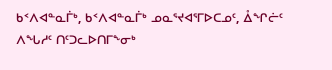ᑲᑉᐱᐊᓐᓇᒦᒃ, ᑲᑉᐱᐊᓐᓇᒦᒃ ᓄᓇᕐᔪᐊᕐᒥᐅᑕᓄᑦ, ᐂᖏᓖᑦ ᐱᖓᓱᑦ ᑎᑦᑐᓚᐅᑎᒥᖕᓂᒃ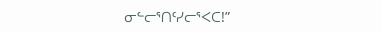ᓂᓪᓕᕐᑎᑦᓯᓕᕐᐸᑕ!”